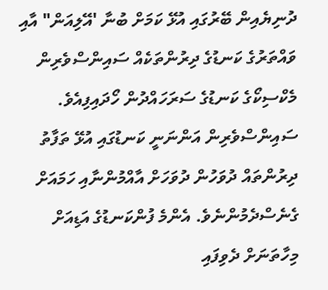ދުނިޔެއިން ބޭރުގައި އުޅޭ ކަމަށް ބުނާ 'އޭލިއަން" އާއި ވައްތަރުގެ ކަނޑުގެ ދިރުންތަކެއް ސައިންސްވެރިން މެކްސިކޯގެ ކަނޑުގެ ސަރަހައްދުން ހޯދައިފިއެވެ.
ސައިންސްވެރިން އަންނަނީ ކަނޑުގައި އުޅޭ ތަފާތު ދިރުންތައް ދުވަހުން ދުވަހަށް އާއްމުންނާއި ހަމައަށް ގެނެސްދެމުންނެވެ. އެންމެ ފުންކަނޑުގެ އަޑިއަށް މިހާތަނަށް ދެވިފައި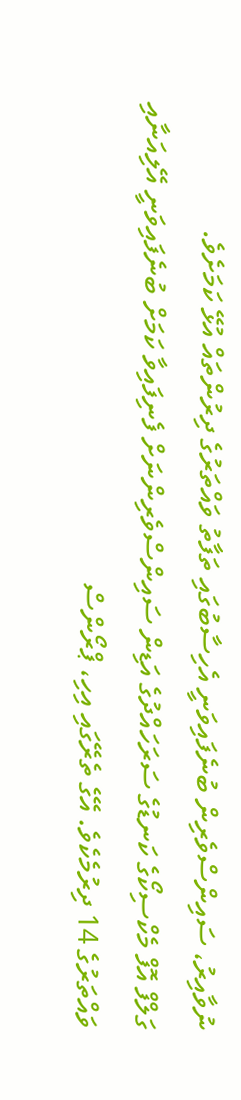ނުވާއިރު، ސައިންސްވެރިން ބުނެފައިވަނީ އެހިސާބުގައި ތަފާތު ވައްތަރުގެ ދިރުންތައް އުޅޭ ކަމަށެވެ.
ގަލްފް އޮފް މެކްސިކޯގެ ކަނޑުގެ ސަރަހައްދުގެ އަޑިން ސައިންސްވެރިންނަށް ފެނިފައިވާ ކަމަށް ބުނެފައިވަނީ އޭލިއަނާއި ވައްތަރުގެ 14 ދިރުމެކެވެ. އޭގެ ތެރޭގައި އިހި، ޕްރޯންސް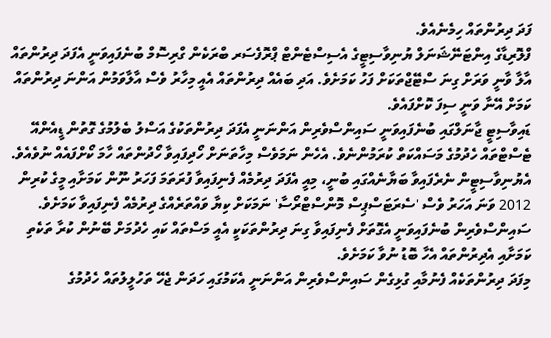ފަދަ ދިރުންތައް ހިމެނެއެވެ.
ފްލޮރިޑާގެ އިންޓަނޭޝަނަލް ޔުނިވާސިޓީގެ އެސިސްޓެންޓް ޕްރޮފެސަރ ބްރަކެން ގްރިސޮމް ބުނެފައިވަނީ އެފަދަ ދިރުންތައް އާލާ ވާނީ ވަރަށް ގިނަ ސްޓޭޖްތަކަށް ފަހު ކަމަށެވެ. އަދި ބައެއް ދިރުންތައް އެއީ މިހާރު ވެސް އާލާވަމުން އަންނަ ދިރުންތައް ކަމަށް އޭނާ ވަނީ ސިފަ ކޮށްފައެވެ.
ޑައިވާސިޓީ ޖާނަލްގައި ބުނެފައިވަނީ ސައިންސްވެރިން އަންނަނީ އެފަދަ ދިރުންތަކުގެ އަސްލު ބެލުމުގެ ގޮތުން ޑީއެންއޭ ޓެސްޓްތައް ހެދުމުގެ މަސައްކަތް ކުރަމުންނެވެ. އެހެން ނަމަވެސް މިހާތަނަށް ހޯދިފައިވާ ހޯދުންތައް ހާމަ ކޯށްފައެއް ނުވެއެވެ.
އެޔުނިވާސިޓީން ނެރެފައިވާ ބަޔާނެއްގައި ބުނީ، މިއީ އެފަދަ ދިރުމެއް ފެނިފައިވާ ފުރަތަމަ ފަހަރު ނޫން ކަމަށާއި މީގެ ކުރިން 2012 ވަނަ އަހަރު ވެސް 'ސެރަޓަސްޕިސް މޮންސްޓްރޯސާ' ނަމަކަށް ކިޔާ ވައްތަރެއްގެ ދިރުމެއް ފެނިފައިވާ ކަމަށެވެ.
ސައިންސްވެރިން ބުނެފައިވަނީ އެގޮތަށް ފެނިފައިވާ ގިނަ ދިރުންތަކަކީ އެއީ މަސްތައް ކައި ހެދުމަށް ބޭނުން ކުރާ ތަކެތި ކަމަށާއި އެދިރުންތައް އެހާ ބޮޑު ނުވާ ކަމަށެވެ.
މިފަދަ ދިރުންތަކެއް ފެނުމާއި ގުޅިގެން ސައިންސްވެރިން އަންނަނީ އެކަމުގައި ހަދަން ޖެހޭ ތަހުލީލުތައް ހެދުމުގެ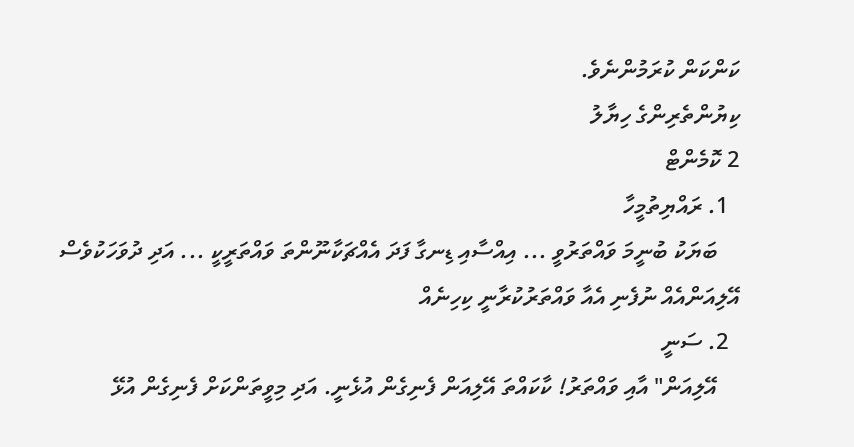ކަންކަން ކުރަމުންނެވެ.
ކިޔުންތެރިންގެ ހިޔާލު
2 ކޮމެންޓް
  1. ރައްޔިތުމީހާ
    ބަޔަކު ބުނީމަ ވައްތަރުވީ ... އިއްސާއި ޑިނގާ ފަދަ އެއްޗަކާނޫންތަ ވައްތަރީކީ ... އަދި ދުވަހަކުވެސް އޭލިއަންއެއް ނުފެނި އެއާ ވައްތަރުކުރާނީ ކިހިނެއް
  2. ސަނީ
    އޭލިއަން" އާއި ވައްތަރު! ކާކައްތަ އޭލިއަން ފެނިގެން އުޅެނީ. އަދި މިވީތަންކަށް ފެނިގެން އުޅޭ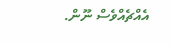އެއްޗެއްވެސް ނޫން.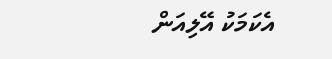އެކަމަކު އޭލިއަން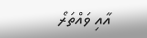އާއި ވައްތަރޯ